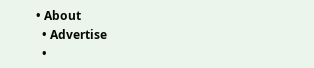• About
  • Advertise
  •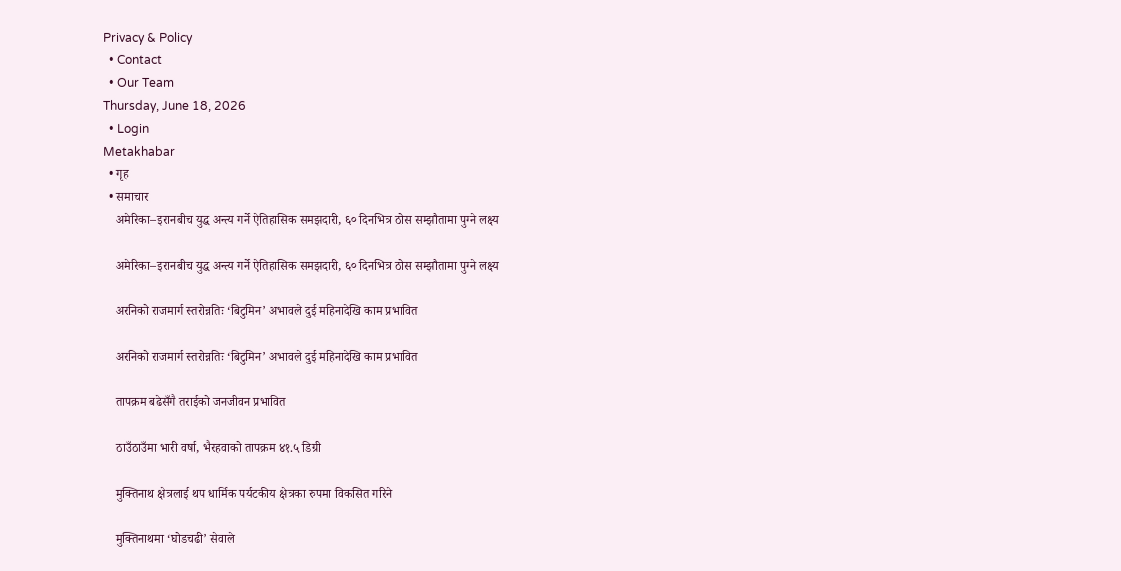Privacy & Policy
  • Contact
  • Our Team
Thursday, June 18, 2026
  • Login
Metakhabar
  • गृह
  • समाचार
    अमेरिका–इरानबीच युद्ध अन्त्य गर्ने ऐतिहासिक समझदारी, ६० दिनभित्र ठोस सम्झौतामा पुग्ने लक्ष्य

    अमेरिका–इरानबीच युद्ध अन्त्य गर्ने ऐतिहासिक समझदारी, ६० दिनभित्र ठोस सम्झौतामा पुग्ने लक्ष्य

    अरनिको राजमार्ग स्तरोन्नतिः ‘बिटुमिन’ अभावले दुई महिनादेखि काम प्रभावित

    अरनिको राजमार्ग स्तरोन्नतिः ‘बिटुमिन’ अभावले दुई महिनादेखि काम प्रभावित

    तापक्रम बढेसँगै तराईको जनजीवन प्रभावित

    ठाउँठाउँमा भारी वर्षा, भैरहवाको तापक्रम ४१.५ डिग्री

    मुक्तिनाथ क्षेत्रलाई थप धार्मिक पर्यटकीय क्षेत्रका रुपमा विकसित गरिने

    मुक्तिनाथमा ‘घोडचढी’ सेवाले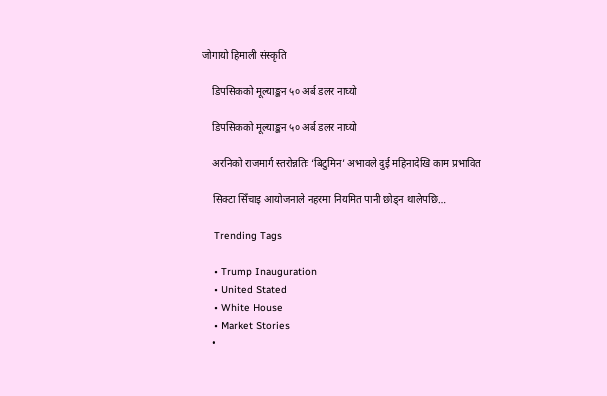जोगायो हिमाली संस्कृति

    डिपसिकको मूल्याङ्कन ५० अर्ब डलर नाघ्यो

    डिपसिकको मूल्याङ्कन ५० अर्ब डलर नाघ्यो

    अरनिको राजमार्ग स्तरोन्नतिः ‘बिटुमिन’ अभावले दुई महिनादेखि काम प्रभावित

    सिक्टा सिँचाइ आयोजनाले नहरमा नियमित पानी छोड्न थालेपछि…

    Trending Tags

    • Trump Inauguration
    • United Stated
    • White House
    • Market Stories
    •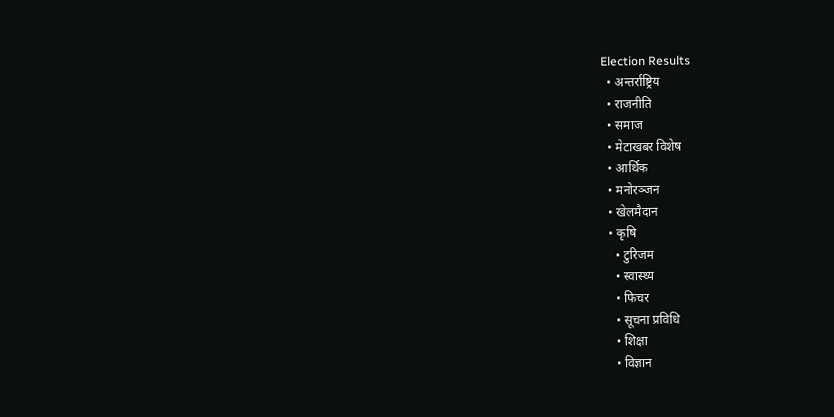Election Results
  • अन्तर्राष्ट्रिय
  • राजनीति
  • समाज
  • मेटाखबर विशेष
  • आर्थिक
  • मनोरञ्जन
  • खेलमैदान
  • कृषि
    • टुरिजम
    • स्वास्थ्य
    • फिचर
    • सूचना प्रविधि
    • शिक्षा
    • विज्ञान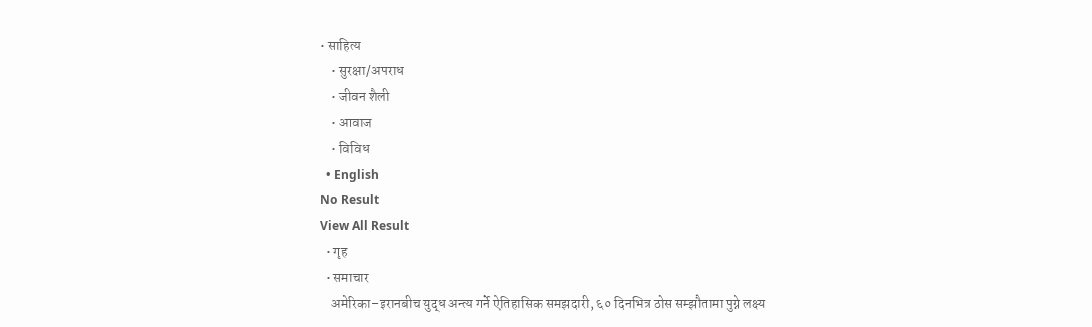• साहित्य
    • सुरक्षा/अपराध
    • जीवन शैली
    • आवाज
    • विविध
  • English
No Result
View All Result
  • गृह
  • समाचार
    अमेरिका–इरानबीच युद्ध अन्त्य गर्ने ऐतिहासिक समझदारी, ६० दिनभित्र ठोस सम्झौतामा पुग्ने लक्ष्य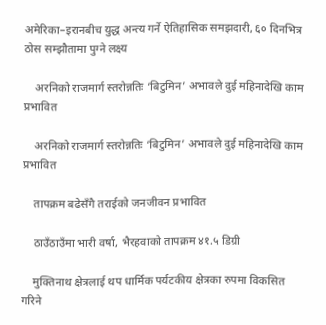अमेरिका–इरानबीच युद्ध अन्त्य गर्ने ऐतिहासिक समझदारी, ६० दिनभित्र ठोस सम्झौतामा पुग्ने लक्ष्य

    अरनिको राजमार्ग स्तरोन्नतिः ‘बिटुमिन’ अभावले दुई महिनादेखि काम प्रभावित

    अरनिको राजमार्ग स्तरोन्नतिः ‘बिटुमिन’ अभावले दुई महिनादेखि काम प्रभावित

    तापक्रम बढेसँगै तराईको जनजीवन प्रभावित

    ठाउँठाउँमा भारी वर्षा, भैरहवाको तापक्रम ४१.५ डिग्री

    मुक्तिनाथ क्षेत्रलाई थप धार्मिक पर्यटकीय क्षेत्रका रुपमा विकसित गरिने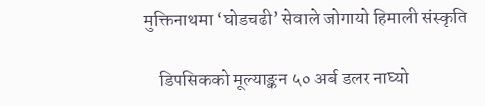मुक्तिनाथमा ‘घोडचढी’ सेवाले जोगायो हिमाली संस्कृति

    डिपसिकको मूल्याङ्कन ५० अर्ब डलर नाघ्यो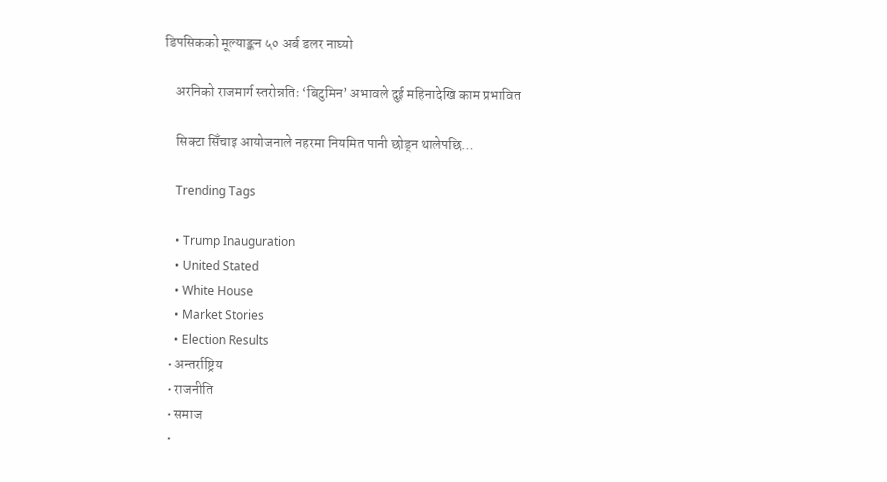डिपसिकको मूल्याङ्कन ५० अर्ब डलर नाघ्यो

    अरनिको राजमार्ग स्तरोन्नतिः ‘बिटुमिन’ अभावले दुई महिनादेखि काम प्रभावित

    सिक्टा सिँचाइ आयोजनाले नहरमा नियमित पानी छोड्न थालेपछि…

    Trending Tags

    • Trump Inauguration
    • United Stated
    • White House
    • Market Stories
    • Election Results
  • अन्तर्राष्ट्रिय
  • राजनीति
  • समाज
  •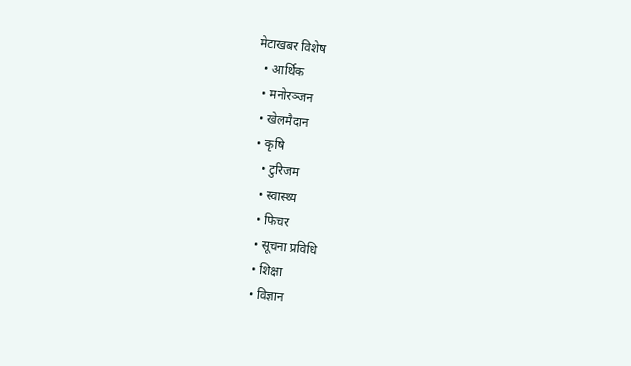मेटाखबर विशेष
  • आर्थिक
  • मनोरञ्जन
  • खेलमैदान
  • कृषि
    • टुरिजम
    • स्वास्थ्य
    • फिचर
    • सूचना प्रविधि
    • शिक्षा
    • विज्ञान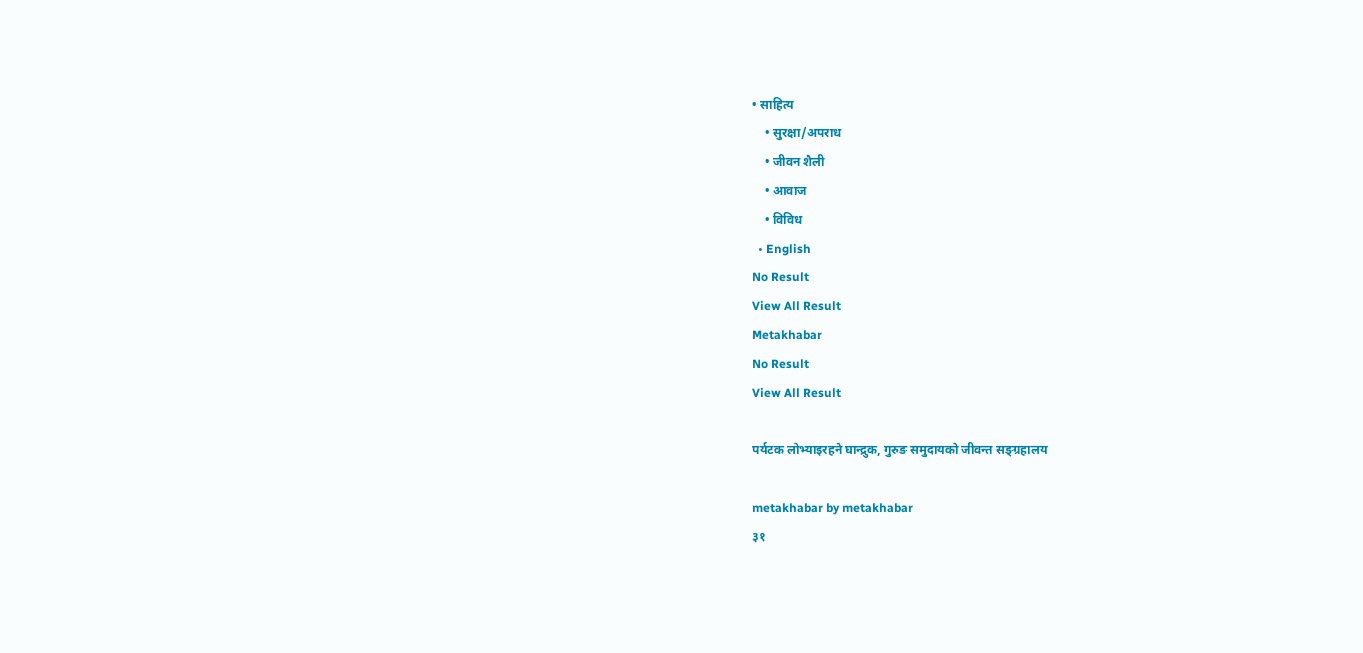• साहित्य
    • सुरक्षा/अपराध
    • जीवन शैली
    • आवाज
    • विविध
  • English
No Result
View All Result
Metakhabar
No Result
View All Result

पर्यटक लोभ्याइरहने घान्द्रुक, गुरुङ समुदायको जीवन्त सङ्ग्रहालय

metakhabar by metakhabar
३१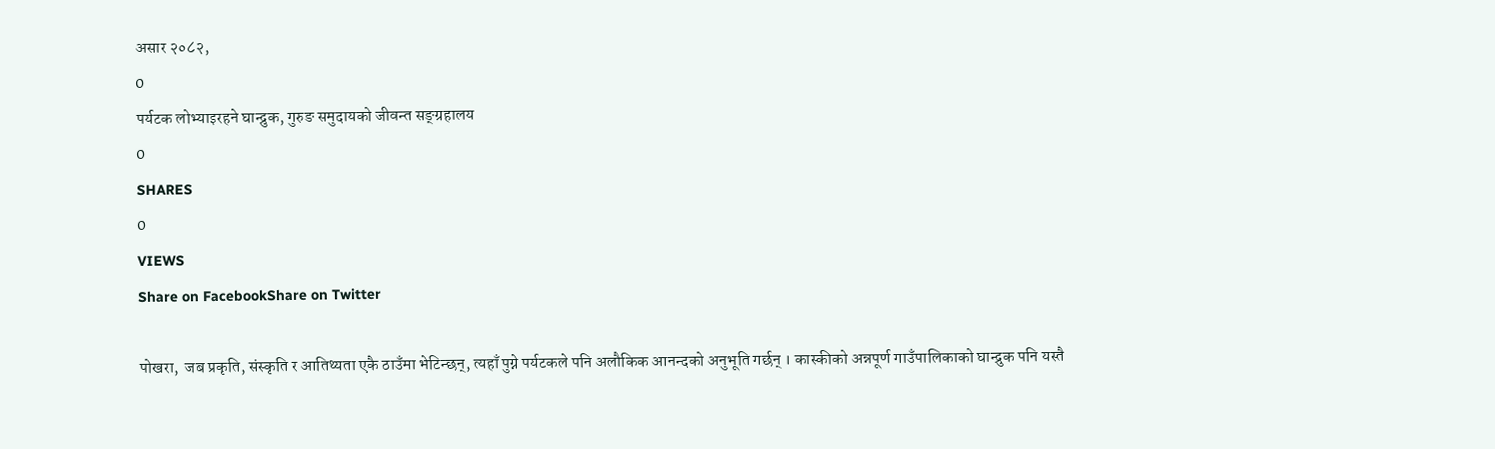असार २०८२,
0
पर्यटक लोभ्याइरहने घान्द्रुक, गुरुङ समुदायको जीवन्त सङ्ग्रहालय
0
SHARES
0
VIEWS
Share on FacebookShare on Twitter

पोखरा,  जब प्रकृति, संस्कृति र आतिथ्यता एकै ठाउँमा भेटिन्छन्, त्यहाँ पुग्ने पर्यटकले पनि अलौकिक आनन्दको अनुभूति गर्छन् । कास्कीको अन्नपूर्ण गाउँपालिकाको घान्द्रुक पनि यस्तै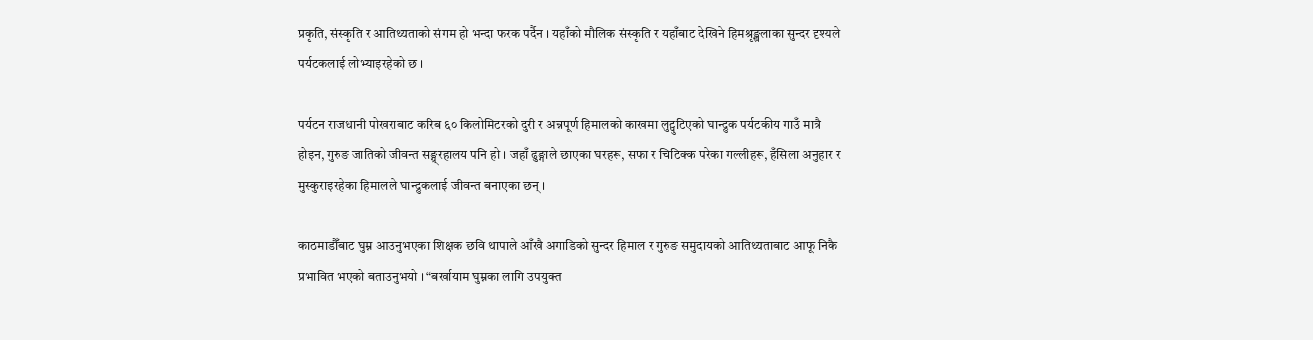प्रकृति, संस्कृति र आतिथ्यताको संगम हो भन्दा फरक पर्दैन । यहाँको मौलिक संस्कृति र यहाँबाट देखिने हिमश्रृङ्खलाका सुन्दर दृश्यले पर्यटकलाई लोभ्याइरहेको छ ।

पर्यटन राजधानी पोखराबाट करिब ६० किलोमिटरको दुरी र अन्नपूर्ण हिमालको काखमा लुट्पुटिएको घान्द्रुक पर्यटकीय गाउँ मात्रै होइन, गुरुङ जातिको जीवन्त सङ्ग्र्रहालय पनि हो । जहाँ ढुङ्गाले छाएका घरहरू, सफा र चिटिक्क परेका गल्लीहरू, हँसिला अनुहार र मुस्कुराइरहेका हिमालले घान्द्रुकलाई जीवन्त बनाएका छन् ।

काठमाडौँबाट घुम्न आउनुभएका शिक्षक छवि थापाले आँखै अगाडिको सुन्दर हिमाल र गुरुङ समुदायको आतिथ्यताबाट आफू निकै प्रभावित भएको बताउनुभयो । “बर्खायाम घुम्नका लागि उपयुक्त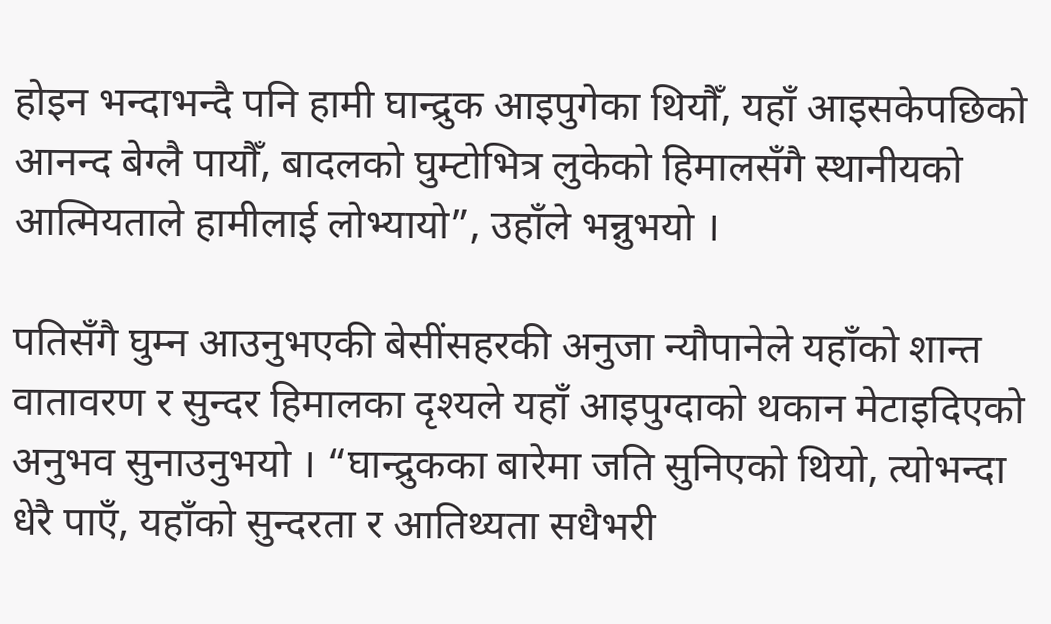होइन भन्दाभन्दै पनि हामी घान्द्रुक आइपुगेका थियौँ, यहाँ आइसकेपछिको आनन्द बेग्लै पायौँ, बादलको घुम्टोभित्र लुकेको हिमालसँगै स्थानीयको आत्मियताले हामीलाई लोभ्यायो”, उहाँले भन्नुभयो ।

पतिसँगै घुम्न आउनुभएकी बेसींसहरकी अनुजा न्यौपानेले यहाँको शान्त वातावरण र सुन्दर हिमालका दृश्यले यहाँ आइपुग्दाको थकान मेटाइदिएको अनुभव सुनाउनुभयो । “घान्द्रुकका बारेमा जति सुनिएको थियो, त्योभन्दा धेरै पाएँ, यहाँको सुन्दरता र आतिथ्यता सधैभरी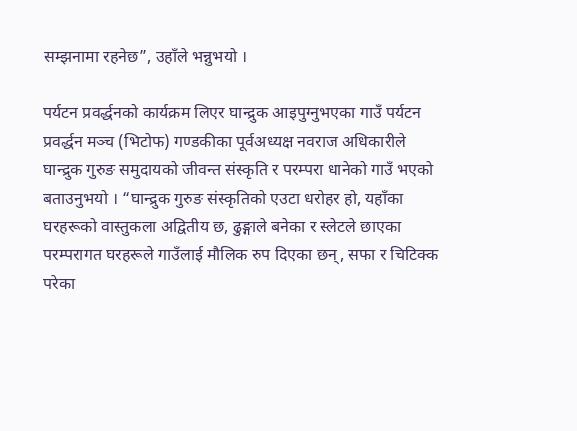सम्झनामा रहनेछ”, उहाँले भन्नुभयो ।

पर्यटन प्रवर्द्धनको कार्यक्रम लिएर घान्द्रुक आइपुग्नुभएका गाउँ पर्यटन प्रवर्द्धन मञ्च (भिटोफ) गण्डकीका पूर्वअध्यक्ष नवराज अधिकारीले घान्द्रुक गुरुङ समुदायको जीवन्त संस्कृति र परम्परा धानेको गाउँ भएको बताउनुभयो । “घान्द्रुक गुरुङ संस्कृतिको एउटा धरोहर हो, यहाँका घरहरूको वास्तुकला अद्वितीय छ, ढुङ्गाले बनेका र स्लेटले छाएका परम्परागत घरहरूले गाउँलाई मौलिक रुप दिएका छन्, सफा र चिटिक्क परेका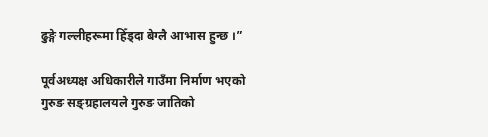ढुङ्गे गल्लीहरूमा हिँड्दा बेग्लै आभास हुन्छ ।”

पूर्वअध्यक्ष अधिकारीले गाउँमा निर्माण भएको गुरुङ सङ्ग्रहालयले गुरुङ जातिको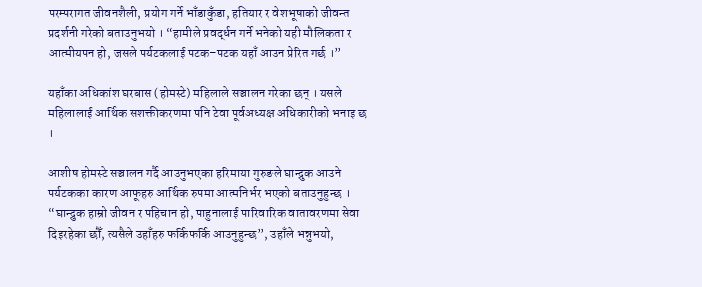परम्परागत जीवनशैली, प्रयोग गर्ने भाँडाकुँडा, हतियार र वेशभूषाको जीवन्त प्रदर्शनी गरेको बताउनुभयो । “हामीले प्रवर्द्धन गर्ने भनेको यही मौलिकता र आत्मीयपन हो, जसले पर्यटकलाई पटक–पटक यहाँ आउन प्रेरित गर्छ ।”

यहाँका अधिकांश घरबास (होमस्टे) महिलाले सञ्चालन गरेका छन् । यसले महिलालाई आर्थिक सशक्तीकरणमा पनि टेवा पूर्वअध्यक्ष अधिकारीको भनाइ छ ।

आशीष होमस्टे सञ्चालन गर्दै आउनुभएका हरिमाया गुरुङले घान्द्रुक आउने पर्यटकका कारण आफूहरु आर्थिक रुपमा आत्मनिर्भर भएको बताउनुहुन्छ । “घान्द्रुक हाम्रो जीवन र पहिचान हो, पाहुनालाई पारिवारिक वातावरणमा सेवा दिइरहेका छौँ, त्यसैले उहाँहरु फर्किफर्कि आउनुहुन्छ”, उहाँले भन्नुभयो,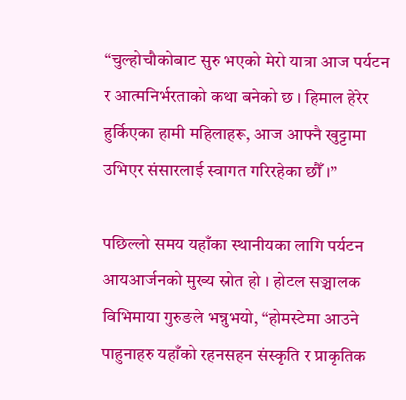“चुल्होचौकोबाट सुरु भएको मेरो यात्रा आज पर्यटन र आत्मनिर्भरताको कथा बनेको छ । हिमाल हेरेर हुर्किएका हामी महिलाहरू, आज आफ्नै खुट्टामा उभिएर संसारलाई स्वागत गरिरहेका छौँ ।”

पछिल्लो समय यहाँका स्थानीयका लागि पर्यटन आयआर्जनको मुख्य स्रोत हो । होटल सञ्चालक विभिमाया गुरुङले भन्नुभयो, “होमस्टेमा आउने पाहुनाहरु यहाँको रहनसहन संस्कृति र प्राकृतिक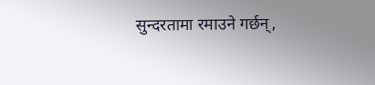सुन्दरतामा रमाउने गर्छन्,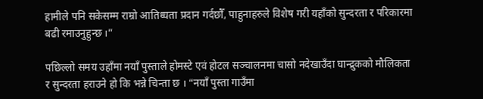हामीले पनि सकेसम्म राम्रो आतिथ्यता प्रदान गर्दछौँ, पाहुनाहरुले विशेष गरी यहाँको सुन्दरता र परिकारमा बढी रमाउनुहुन्छ ।”

पछिल्लो समय उहाँमा नयाँ पुस्ताले होमस्टे एवं होटल सञ्चालनमा चासो नदेखाउँदा घान्द्रुकको मौलिकता र सुन्दरता हराउने हो कि भन्ने चिन्ता छ । “नयाँ पुस्ता गाउँमा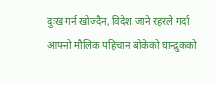दुःख गर्न खोज्दैन, विदेश जाने रहरले गर्दा आफ्नो मौलिक पहिचान बोकेको घान्द्रुकको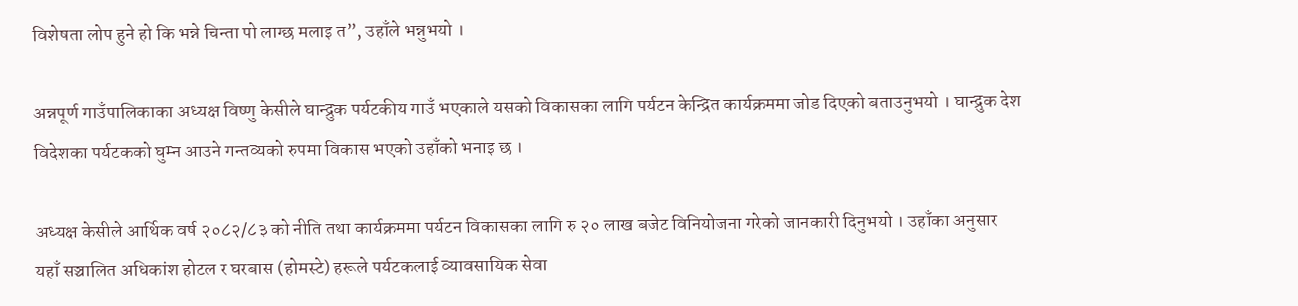विशेषता लोप हुने हो कि भन्ने चिन्ता पो लाग्छ मलाइ त”, उहाँले भन्नुभयो ।

अन्नपूर्ण गाउँपालिकाका अध्यक्ष विष्णु केसीले घान्द्रुक पर्यटकीय गाउँ भएकाले यसको विकासका लागि पर्यटन केन्द्रित कार्यक्रममा जोड दिएको बताउनुभयो । घान्द्रुक देश विदेशका पर्यटकको घुम्न आउने गन्तव्यको रुपमा विकास भएको उहाँको भनाइ छ ।

अध्यक्ष केसीले आर्थिक वर्ष २०८२/८३ को नीति तथा कार्यक्रममा पर्यटन विकासका लागि रु २० लाख बजेट विनियोजना गरेको जानकारी दिनुभयो । उहाँका अनुसार यहाँ सञ्चालित अधिकांश होटल र घरबास (होमस्टे) हरूले पर्यटकलाई व्यावसायिक सेवा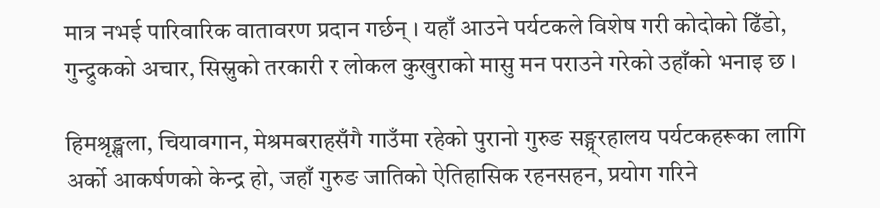मात्र नभई पारिवारिक वातावरण प्रदान गर्छन् । यहाँ आउने पर्यटकले विशेष गरी कोदोको ढिँडो, गुन्द्रुकको अचार, सिस्नुको तरकारी र लोकल कुखुराको मासु मन पराउने गरेको उहाँको भनाइ छ ।

हिमश्रृङ्खला, चियावगान, मेश्रमबराहसँगै गाउँमा रहेको पुरानो गुरुङ सङ्ग्र्रहालय पर्यटकहरूका लागि अर्को आकर्षणको केन्द्र हो, जहाँ गुरुङ जातिको ऐतिहासिक रहनसहन, प्रयोग गरिने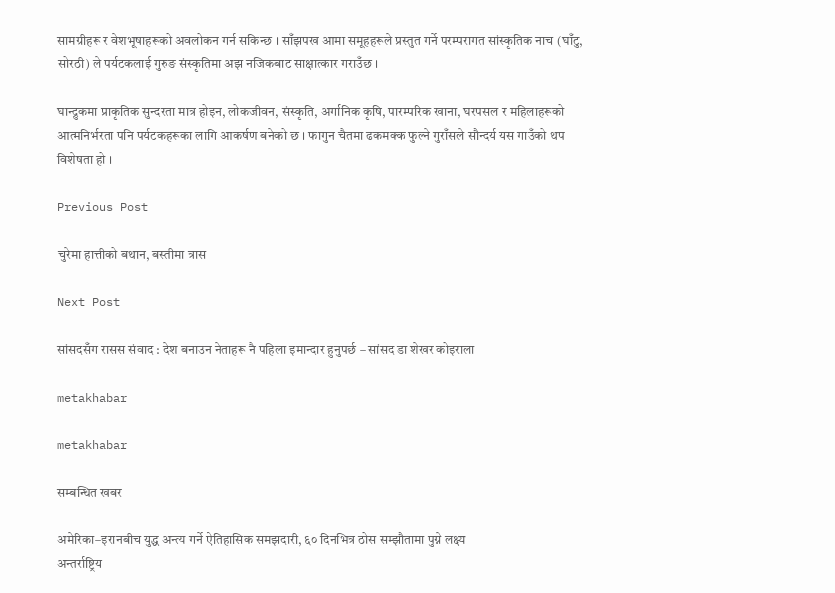सामग्रीहरू र वेशभूषाहरूको अवलोकन गर्न सकिन्छ । साँझपख आमा समूहहरूले प्रस्तुत गर्ने परम्परागत सांस्कृतिक नाच (घाँटु, सोरठी) ले पर्यटकलाई गुरुङ संस्कृतिमा अझ नजिकबाट साक्षात्कार गराउँछ ।

घान्द्रुकमा प्राकृतिक सुन्दरता मात्र होइन, लोकजीवन, संस्कृति, अर्गानिक कृषि, पारम्परिक खाना, घरपसल र महिलाहरूको आत्मनिर्भरता पनि पर्यटकहरूका लागि आकर्षण बनेको छ । फागुन चैतमा ढकमक्क फुल्ने गुराँसले सौन्दर्य यस गाउँको थप विशेषता हो ।

Previous Post

चुरेमा हात्तीको बथान, बस्तीमा त्रास

Next Post

सांसदसँग रासस संवाद : देश बनाउन नेताहरू नै पहिला इमान्दार हुनुपर्छ – सांसद डा शेखर कोइराला

metakhabar

metakhabar

सम्बन्धित खबर

अमेरिका–इरानबीच युद्ध अन्त्य गर्ने ऐतिहासिक समझदारी, ६० दिनभित्र ठोस सम्झौतामा पुग्ने लक्ष्य
अन्तर्राष्ट्रिय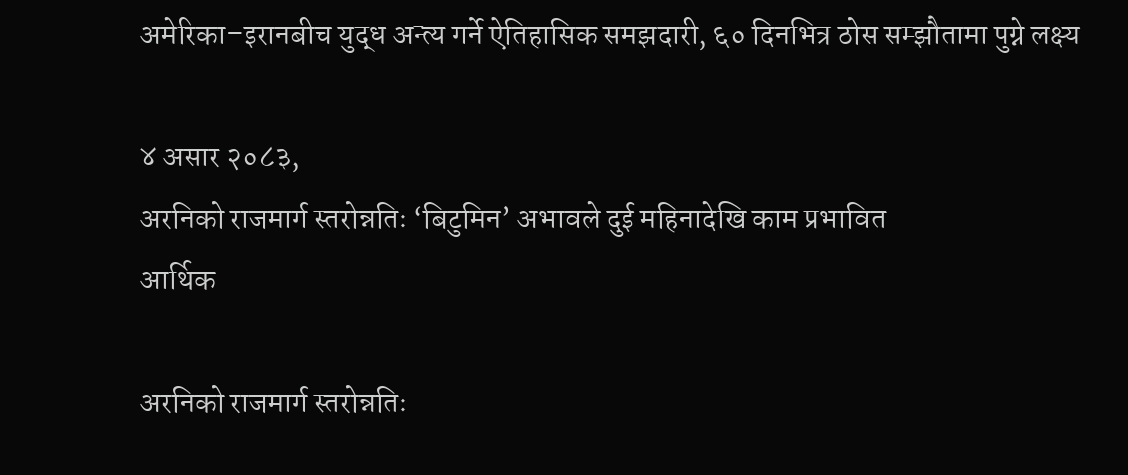अमेरिका–इरानबीच युद्ध अन्त्य गर्ने ऐतिहासिक समझदारी, ६० दिनभित्र ठोस सम्झौतामा पुग्ने लक्ष्य

४ असार २०८३,
अरनिको राजमार्ग स्तरोन्नतिः ‘बिटुमिन’ अभावले दुई महिनादेखि काम प्रभावित
आर्थिक

अरनिको राजमार्ग स्तरोन्नतिः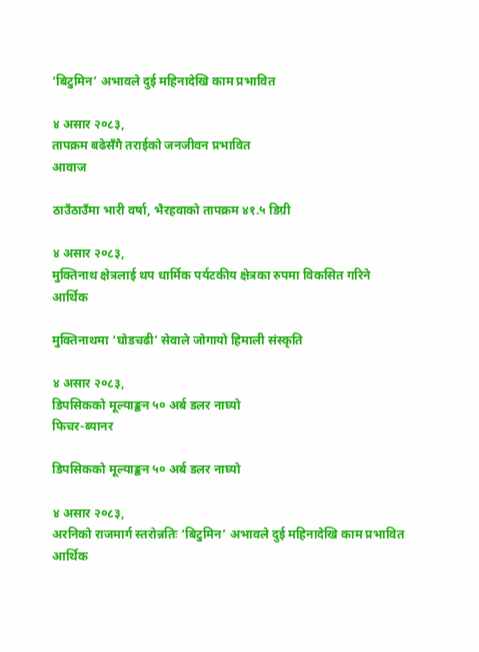‘बिटुमिन’ अभावले दुई महिनादेखि काम प्रभावित

४ असार २०८३,
तापक्रम बढेसँगै तराईको जनजीवन प्रभावित
आवाज

ठाउँठाउँमा भारी वर्षा, भैरहवाको तापक्रम ४१.५ डिग्री

४ असार २०८३,
मुक्तिनाथ क्षेत्रलाई थप धार्मिक पर्यटकीय क्षेत्रका रुपमा विकसित गरिने
आर्थिक

मुक्तिनाथमा ‘घोडचढी’ सेवाले जोगायो हिमाली संस्कृति

४ असार २०८३,
डिपसिकको मूल्याङ्कन ५० अर्ब डलर नाघ्यो
फिचर-ब्यानर

डिपसिकको मूल्याङ्कन ५० अर्ब डलर नाघ्यो

४ असार २०८३,
अरनिको राजमार्ग स्तरोन्नतिः ‘बिटुमिन’ अभावले दुई महिनादेखि काम प्रभावित
आर्थिक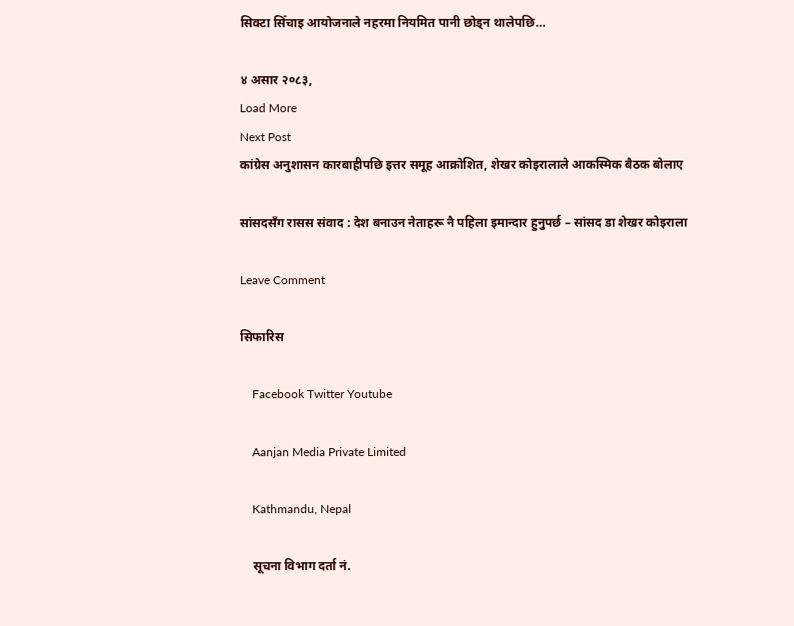सिक्टा सिँचाइ आयोजनाले नहरमा नियमित पानी छोड्न थालेपछि…

४ असार २०८३,
Load More
Next Post
कांग्रेस अनुशासन कारबाहीपछि इत्तर समूह आक्रोशित, शेखर कोइरालाले आकस्मिक बैठक बोलाए

सांसदसँग रासस संवाद : देश बनाउन नेताहरू नै पहिला इमान्दार हुनुपर्छ – सांसद डा शेखर कोइराला

Leave Comment

सिफारिस

    Facebook Twitter Youtube

    Aanjan Media Private Limited

    Kathmandu, Nepal

    सूचना विभाग दर्ता नं.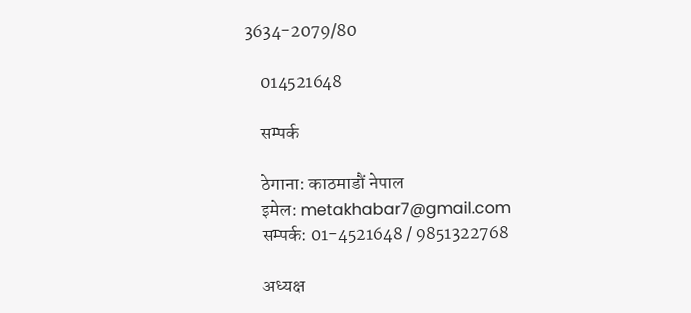3634-2079/80

    014521648

    सम्पर्क

    ठेगाना: काठमाडौं नेपाल
    इमेल: metakhabar7@gmail.com
    सम्पर्क: 01-4521648 / 9851322768

    अध्यक्ष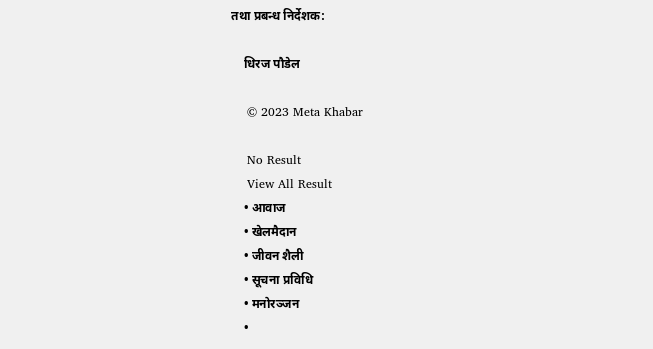तथा प्रबन्ध निर्देशक:

    धिरज पौडेल

    © 2023 Meta Khabar

    No Result
    View All Result
    • आवाज
    • खेलमैदान
    • जीवन शैली
    • सूचना प्रविधि
    • मनोरञ्जन
    •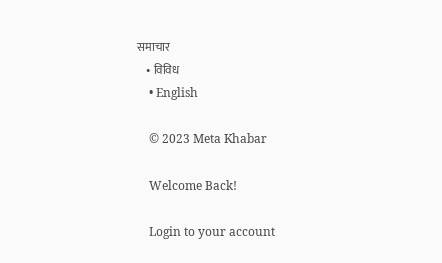समाचार
    • विविध
    • English

    © 2023 Meta Khabar

    Welcome Back!

    Login to your account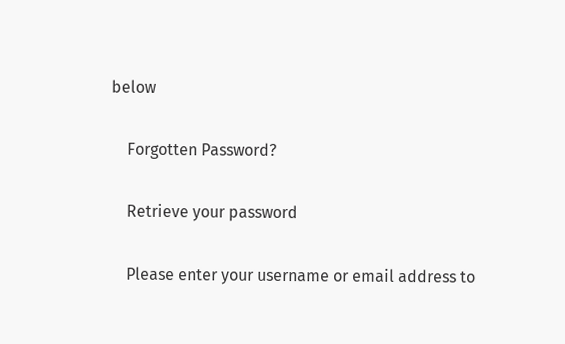below

    Forgotten Password?

    Retrieve your password

    Please enter your username or email address to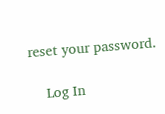reset your password.

    Log In